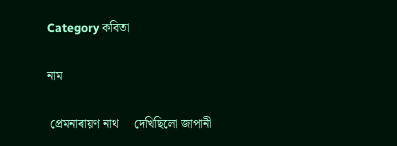Category কবিতা

নাম

 প্ৰেমনাৰায়ণ নাথ     দেখিছিলো জাপানী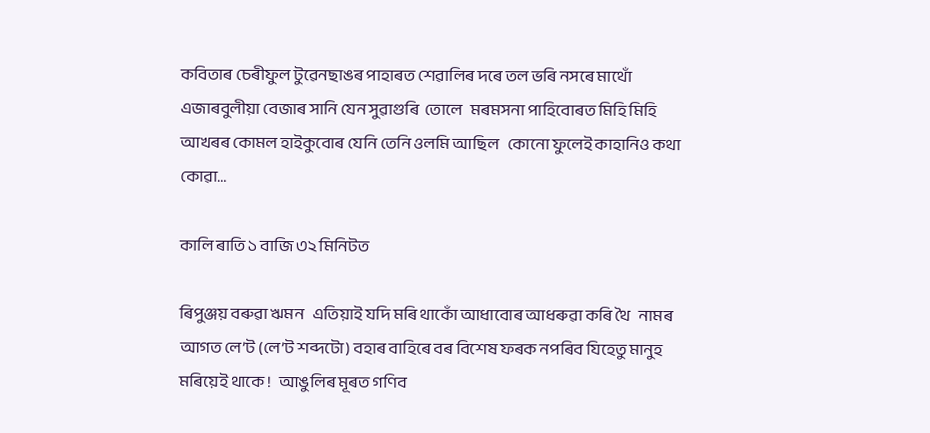কবিতাৰ চেৰীফুল টুৱেনছাঙৰ পাহাৰত শেৱালিৰ দৰে তল ভৰি নসৰে মাথোঁ এজাৰবুলীয়া বেজাৰ সানি যেন সুৱাগুৰি  তোলে   মৰমসনা পাহিবোৰত মিহি মিহি আখৰৰ কোমল হাইকুবোৰ যেনি তেনি ওলমি আছিল   কোনো ফুলেই কাহানিও কথা কোৱা…

কালি ৰাতি ১ বাজি ৩২ মিনিটত

ৰিপুঞ্জয় বৰুৱা ঋমন   এতিয়াই যদি মৰি থাকোঁ আধাবোৰ আধৰুৱা কৰি থৈ   নামৰ আগত লে’ট (লে’ট শব্দটো) বহাৰ বাহিৰে বৰ বিশেষ ফৰক নপৰিব যিহেতু মানুহ মৰিয়েই থাকে !   আঙুলিৰ মূৰত গণিব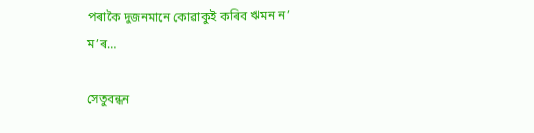পৰাকৈ দুজনমানে কোৱাকুই কৰিব ঋমন ন’ ম’ৰ…

সেতুবন্ধন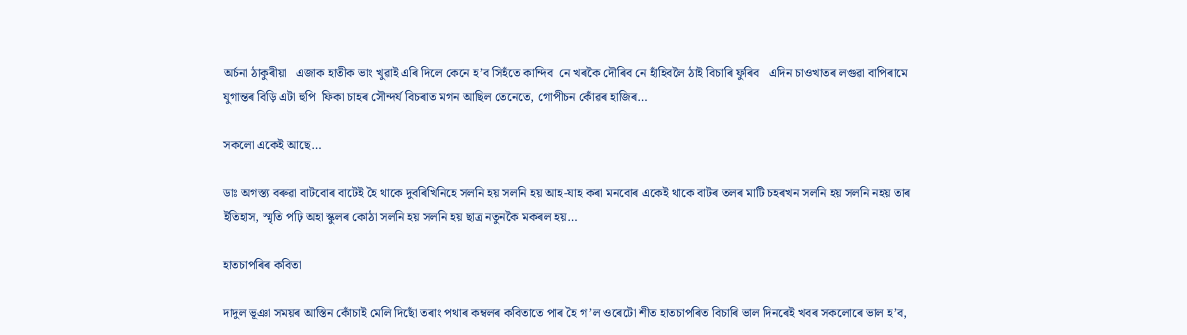অৰ্চনা ঠাকুৰীয়া   এজাক হাতীক ভাং খুৱাই এৰি দিলে কেনে হ’ব সিহঁতে কান্দিব  নে খৰকৈ দৌৰিব নে হাঁহিবলৈ ঠাই বিচাৰি ফুৰিব   এদিন চাওখাতৰ লগুৱা বাপিৰামে যুগান্তৰ বিড়ি এটা হুপি  ফিকা চাহৰ সৌন্দৰ্য বিচৰাত মগন আছিল তেনেতে, গোপীচন কোঁৱৰ হাজিৰ…

সকলো একেই আছে…

ডাঃ অগস্ত্য বৰুৱা বাটবোৰ বাটেই হৈ থাকে দুবৰিখিনিহে সলনি হয় সলনি হয় আহ-যাহ কৰা মনবোৰ একেই থাকে বাটৰ তলৰ মাটি চহৰখন সলনি হয় সলনি নহয় তাৰ ইতিহাস, স্মৃতি পঢ়ি অহা স্কুলৰ কোঠা সলনি হয় সলনি হয় ছাত্ৰ নতুনকৈ মকৰল হয়…

হাতচাপৰিৰ কবিতা

দাদুল ভূঞা সময়ৰ আস্তিন কোঁচাই মেলি দিছোঁ তৰাং পথাৰ কম্বলৰ কবিতাতে পাৰ হৈ গ’ল ওৰেটো শীত হাতচাপৰিত বিচাৰি ভাল দিনৰেই খবৰ সকলোৰে ভাল হ’ব,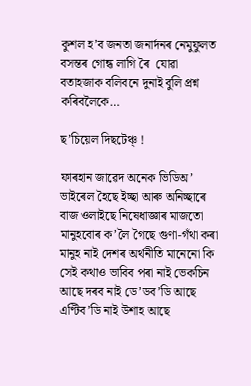কুশল হ’ব জনতা জনাৰ্দনৰ নেমুফুলত বসন্তৰ গোন্ধ লাগি ৰৈ  যোৱা বতাহজাক বলিবনে দুনাই বুলি প্ৰশ্ন কৰিবলৈকে…

ছ’চিয়েল দিছটেঞ্চ্ !

ফাৰহান জাৱেদ অনেক ভিডিঅ’ ভাইৰেল হৈছে ইচ্ছা আৰু অনিচ্ছাৰে বাজ ওলাইছে নিষেধাজ্ঞাৰ মাজতো মানুহবোৰ ক’লৈ গৈছে গুণা-গঁথা কৰা মানুহ নাই দেশৰ অৰ্থনীতি মানেনো কি  সেই কথাও ভাবিব পৰা নাই ভেকচিন আছে দৰব নাই ডে’ডব’ডি আছে এণ্টিব’ডি নাই উশাহ আছে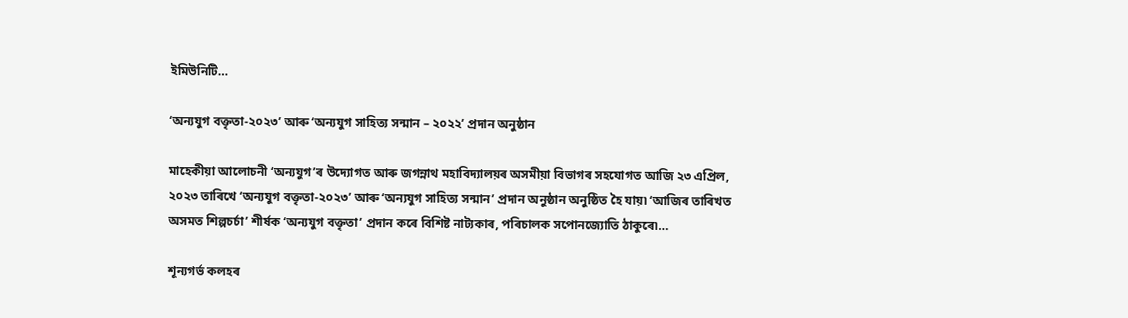ইমিউনিটি…

‘অন্যযুগ বক্তৃতা-২০২৩’ আৰু ‘অন্যযুগ সাহিত্য সন্মান – ২০২২’ প্ৰদান অনুষ্ঠান

মাহেকীয়া আলোচনী ‘অন্যযুগ’ৰ উদ্যোগত আৰু জগন্নাথ মহাবিদ্যালয়ৰ অসমীয়া বিভাগৰ সহযোগত আজি ২৩ এপ্ৰিল, ২০২৩ তাৰিখে ‘অন্যযুগ বক্তৃতা-২০২৩’ আৰু ‘অন্যযুগ সাহিত্য সন্মান’ প্ৰদান অনুষ্ঠান অনুষ্ঠিত হৈ যায়৷ ‘আজিৰ তাৰিখত অসমত শিল্পচৰ্চা’ শীৰ্ষক ‘অন্যযুগ বক্তৃতা’ প্ৰদান কৰে বিশিষ্ট নাট্যকাৰ, পৰিচালক সপোনজ্যোতি ঠাকুৰে৷…

শূন্যগৰ্ভ কলহৰ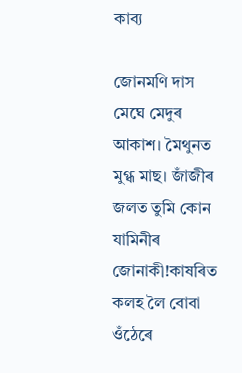কাব্য

জোনমণি দাস মেঘে মেদুৰ আকাশ। মৈথুনত মুগ্ধ মাছ। জাঁজীৰ জলত তুমি কোন যামিনীৰ জোনাকী!কাষৰিত কলহ লৈ বোবা ওঁঠেৰে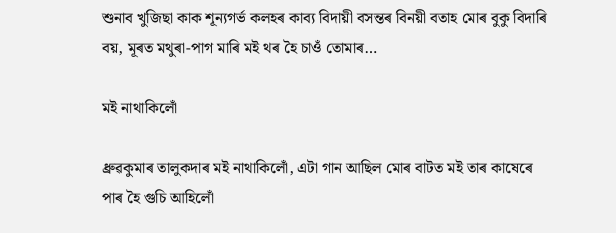শুনাব খুজিছা কাক শূন্যগৰ্ভ কলহৰ কাব্য বিদায়ী বসন্তৰ বিনয়ী বতাহ মোৰ বুকু বিদাৰি বয়, মূৰত মথুৰা-পাগ মাৰি মই থৰ হৈ চাওঁ তোমাৰ…

মই নাথাকিলোঁ

ধ্ৰুৱকুমাৰ তালুকদাৰ মই নাথাকিলোঁ, এটা গান আছিল মোৰ বাটত মই তাৰ কাষেৰে পাৰ হৈ গুচি আহিলোঁ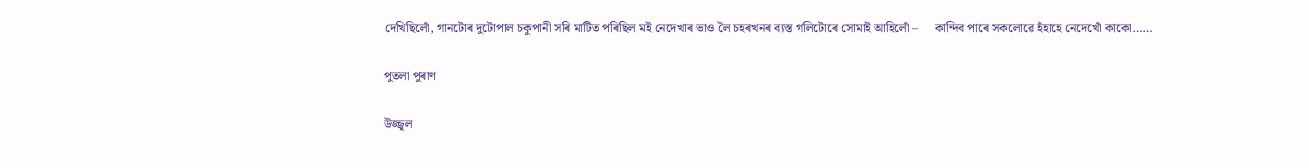দেখিছিলোঁ, গানটোৰ দুটোপাল চকুপানী সৰি মাটিত পৰিছিল মই নেদেখাৰ ভাও লৈ চহৰখনৰ ব্যস্ত গলিটোৰে সোমাই আহিলোঁ –     কান্দিব পাৰে সকলোৱে হঁহাহে নেদেখোঁ কাকো……

পুতলা পুৰাণ

উজ্জ্বল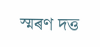স্মৰণ দত্ত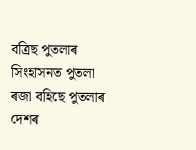বত্ৰিছ পুতলাৰ সিংহাসনত পুতলা ৰজা বহিছে পুতলাৰ দেশৰ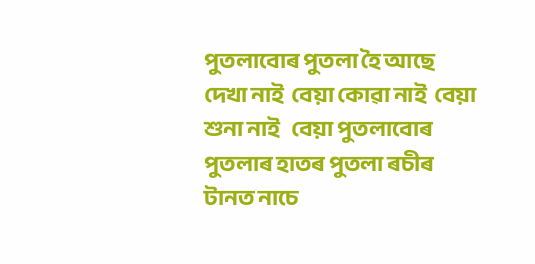পুতলাবোৰ পুতলা হৈ আছে দেখা নাই  বেয়া কোৱা নাই  বেয়া শুনা নাই   বেয়া পুতলাবোৰ পুতলাৰ হাতৰ পুতলা ৰচীৰ টানত নাচে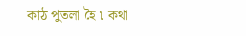কাঠ পুতলা হৈ ৷ কথা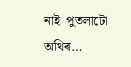নাই  পুতলাটো অথিৰ…